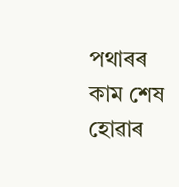পথাৰৰ কাম শেষ হোৱাৰ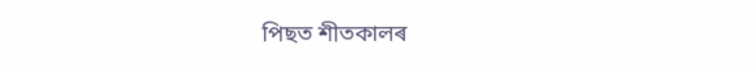পিছত শীতকালৰ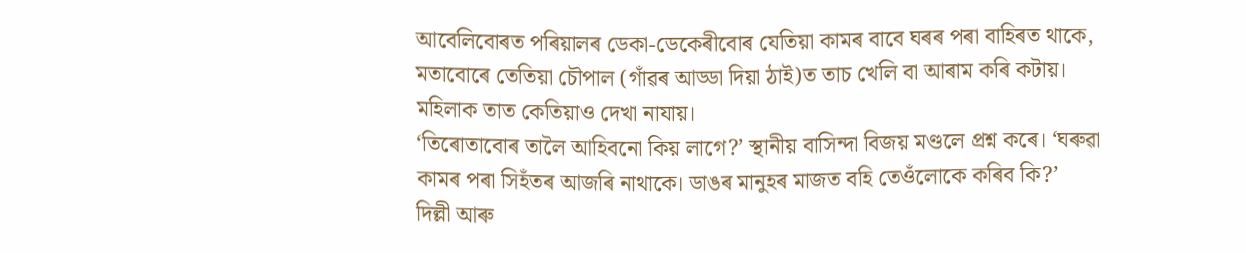আবেলিবোৰত পৰিয়ালৰ ডেকা-ডেকেৰীবোৰ যেতিয়া কামৰ বাবে ঘৰৰ পৰা বাহিৰত থাকে, মতাবোৰে তেতিয়া চৌপাল (গাঁৱৰ আড্ডা দিয়া ঠাই)ত তাচ খেলি বা আৰাম কৰি কটায়।
মহিলাক তাত কেতিয়াও দেখা নাযায়।
‘তিৰোতাবোৰ তালৈ আহিবনো কিয় লাগে?’ স্থানীয় বাসিন্দা বিজয় মণ্ডলে প্ৰশ্ন কৰে। ‘ঘৰুৱা কামৰ পৰা সিহঁতৰ আজৰি নাথাকে। ডাঙৰ মানুহৰ মাজত বহি তেওঁলোকে কৰিব কি?’
দিল্লী আৰু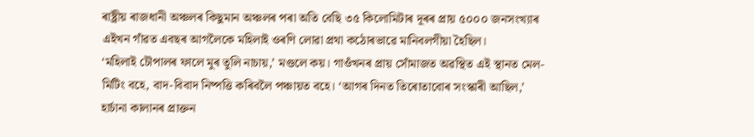ৰাষ্ট্ৰীয় ৰাজধানী অঞ্চলৰ কিছুমান অঞ্চলৰ পৰা অতি বেছি ৩৫ কিলোমিটাৰ দূৰৰ প্ৰায় ৫০০০ জনসংখ্যাৰ এইখন গাঁৱত এবছৰ আগলৈকে মহিলাই ওৰণি লোৱা প্ৰথা কঠোৰভাৱে মানিবলগীয়া হৈছিল।
‘মহিলাই চৌপালৰ ফালে মুৰ তুলি নাচায়,’ মণ্ডলে কয়। গাওঁখনৰ প্ৰায় সোঁমাজত অৱস্থিত এই স্থানত মেল-মিটিং বহে, বাদ-বিবাদ নিষ্পত্তি কৰিবলৈ পঞ্চায়ত বহে। ‘আগৰ দিনত তিৰোতাবোৰ সংস্কাৰী আছিল,’ হাৰ্চানা কালানৰ প্ৰাক্তন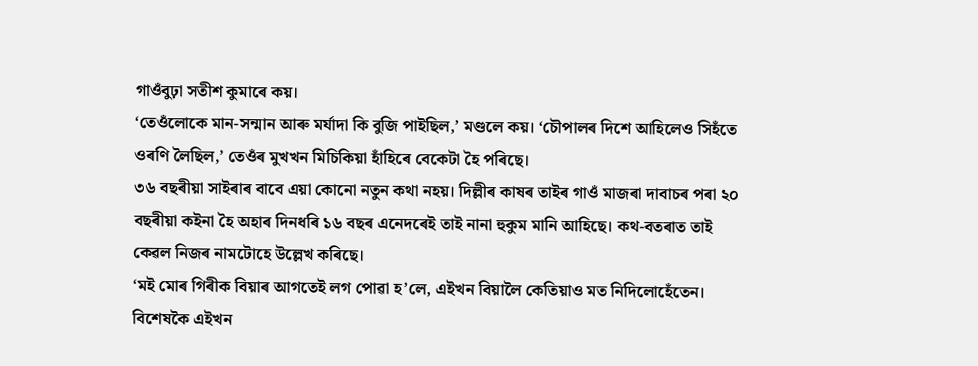গাওঁবুঢ়া সতীশ কুমাৰে কয়।
‘তেওঁলোকে মান-সন্মান আৰু মৰ্যাদা কি বুজি পাইছিল,’ মণ্ডলে কয়। ‘চৌপালৰ দিশে আহিলেও সিহঁতে ওৰণি লৈছিল,’ তেওঁৰ মুখখন মিচিকিয়া হাঁহিৰে বেকেটা হৈ পৰিছে।
৩৬ বছৰীয়া সাইৰাৰ বাবে এয়া কোনো নতুন কথা নহয়। দিল্লীৰ কাষৰ তাইৰ গাওঁ মাজৰা দাবাচৰ পৰা ২০ বছৰীয়া কইনা হৈ অহাৰ দিনধৰি ১৬ বছৰ এনেদৰেই তাই নানা হুকুম মানি আহিছে। কথ-বতৰাত তাই কেৱল নিজৰ নামটোহে উল্লেখ কৰিছে।
‘মই মোৰ গিৰীক বিয়াৰ আগতেই লগ পোৱা হ’লে, এইখন বিয়ালৈ কেতিয়াও মত নিদিলোহেঁতেন। বিশেষকৈ এইখন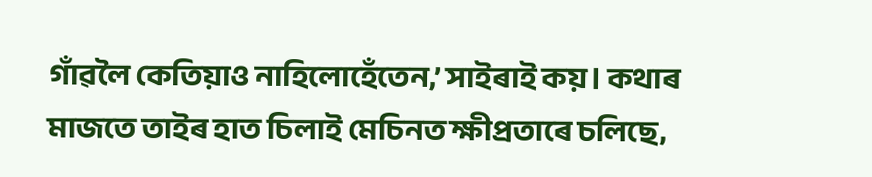গাঁৱলৈ কেতিয়াও নাহিলোহেঁতেন,’ সাইৰাই কয়। কথাৰ মাজতে তাইৰ হাত চিলাই মেচিনত ক্ষীপ্ৰতাৰে চলিছে,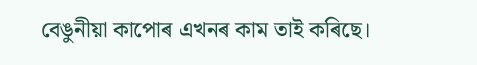বেঙুনীয়া কাপোৰ এখনৰ কাম তাই কৰিছে।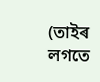(তাইৰ লগতে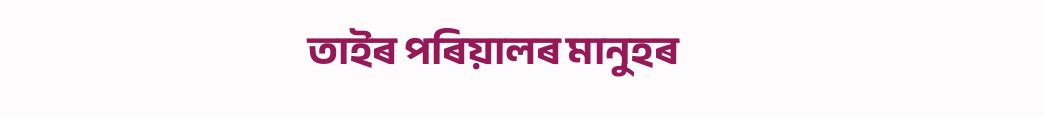তাইৰ পৰিয়ালৰ মানুহৰ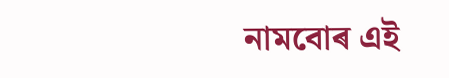নামবোৰ এই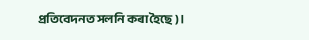প্ৰতিবেদনত সলনি কৰা হৈছে)।